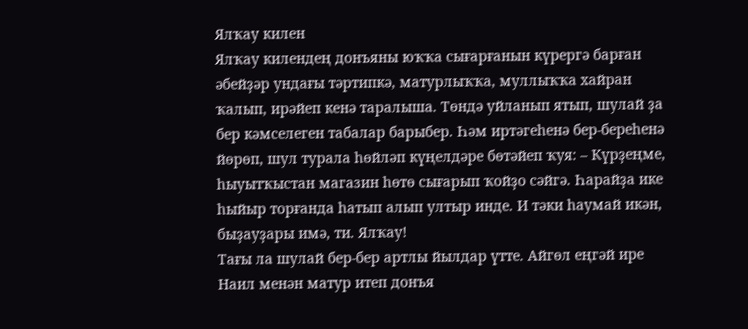Ялҡау килен
Ялҡау килендең донъяны юҡҡа сығарғанын күрергә барған әбейҙәр ундағы тәртипкә, матурлыҡҡа, муллыҡҡа хайран ҡалып, ирәйеп кенә таралыша. Төндә уйланып ятып, шулай ҙа бер кәмселеген табалар барыбер. Һәм иртәгеһенә бер-береһенә йөрөп, шул турала һөйләп күңелдәре бөтәйеп ҡуя: – Күрҙеңме, һыуытҡыстан магазин һөтө сығарып ҡойҙо сәйгә. Һарайҙа ике һыйыр торғанда һатып алып ултыр инде. И тәки һаумай икән, быҙауҙары имә, ти. Ялҡау!
Тағы ла шулай бер-бер артлы йылдар үтте. Айгөл еңгәй ире Наил менән матур итеп донъя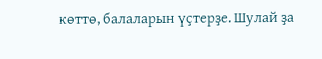көттө, балаларын үҫтерҙе. Шулай ҙа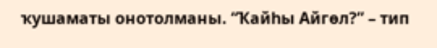ҡушаматы онотолманы. “Ҡайһы Айгөл?” – тип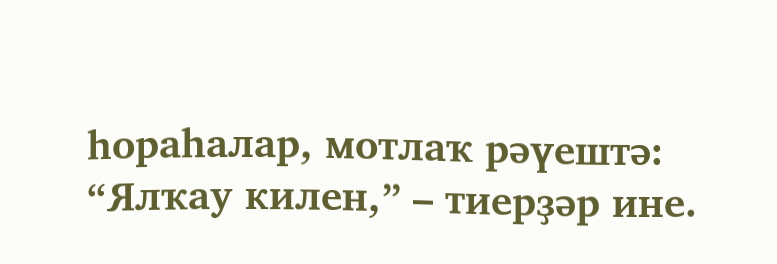һораһалар, мотлаҡ рәүештә: “Ялҡау килен,” – тиерҙәр ине.